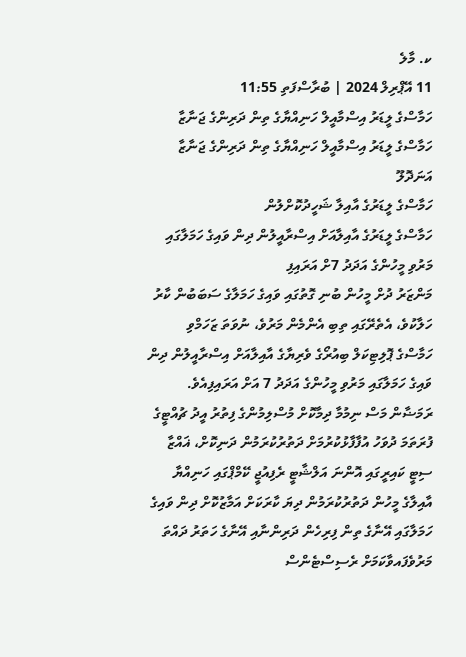ކ. މާލެ
11 އޭޕްރިލް 2024 | ބުރާސްފަތި 11:55
ހަމާސްގެ ލީޑަރު އިސްމާއީލް ހަނިއްޔާގެ ތިން ދަރިންގެ ޖަނާޒާ
ހަމާސްގެ ލީޑަރު އިސްމާއީލް ހަނިއްޔާގެ ތިން ދަރިންގެ ޖަނާޒާ
އަނަދޮލޫ
ހަމާސްގެ ލީޑަރުގެ އާއިލާ ޝަހީދުކޮށްލުން
ހަމާސްގެ ލީޑަރުގެ އާއިލާއަށް އިސްރާއީލުން ދިން ވައިގެ ހަމަލާގައި މަރުވި މީހުންގެ އަދަދު 7ށް އަރައިފި
މަންޒަރު ދުށް މީހުން ބުނި ގޮތުގައި ވައިގެ ހަމަލާގެ ސަބަބުން ކާރު ހަލާކުވެ، އެތެރޭގައި ތިބި އެންމެން މަރުވެ، ނުވަތަ ޒަހަމްވި
ހަމާސްގެ ޕޮލިޓިކަލް ބިއުރޯގެ ވެރިޔާގެ އާއިލާއަށް އިސްރާއީލުން ދިން ވައިގެ ހަމަލާގައި މަރުވި މީހުންގެ އަދަދު 7 އަށް އަރައިފިއެވެ.
ރަމަޟާން މަސް ނިމުމާ ދިމާކޮށް މުސްލިމުންގެ ފިތުރު އީދު ޗުއްޓީގެ ފުރަތަމަ ދުވަހު އުފާފާޅުކުރުމަށް ދަތުރުކުރަމުން ދަނިކޮށް، ޣައްޒާ ސިޓީ ކައިރީގައި އޮންނަ އަލްޝާޓީ ރެފިއުޖީ ކޭމްޕްގައި ހަނިއްޔާ އާއިލާގެ މީހުން ދަތުރުކުރަމުން ދިޔަ ކާރަކަށް އަމާޒުކޮށް ދިން ވައިގެ ހަމަލާގައި އޭނާގެ ތިން ފިރިހެން ދަރިންނާއި އޭނާގެ ހަތަރު ދައްތަ މަރުވެފައވާކަމަށް ރެސިސްޓެންސް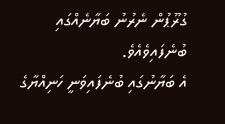ގުރޫޕުން ނެރުނު ބަޔާނެއްގައި ބުނެފައިވެއެވެ.
އެ ބަޔާނުގައި ބުނެފައިވަނީ ހަނިއްޔާގެ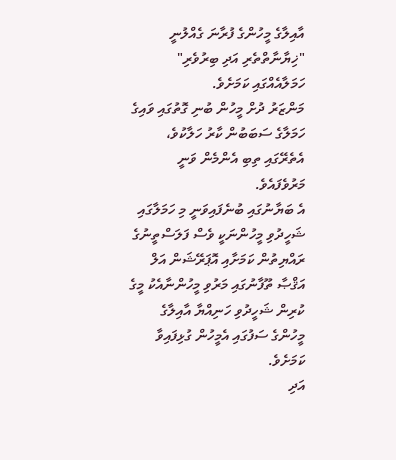އާއިލާގެ މީހުންގެ ފުރާނަ ގެއްލުނީ "ޚިޔާނާތްތެރި އަދި ބިރުވެރި" ހަމަލާއެއްގައި ކަމަށެވެ.
މަންޒަރު ދުށް މީހުން ބުނި ގޮތުގައި ވައިގެ ހަމަލާގެ ސަބަބުން ކާރު ހަލާކުވެ، އެތެރޭގައި ތިބި އެންމެން ވަނީ މަރުވެފައެވެ.
އެ ބަޔާނުގައި ބުނެފައިވަނީ މި ހަމަލާގައި ޝަހީދުވި މީހުންނަކީ ވެސް ފަލަސްތީނުގެ ރައްޔިތުން ކަމަށާއި އޮޕަރޭޝަން އަލް އަޤްޞާ ތޫފާނުގައި މަރުވި މީހުންނާއެކު މީގެ ކުރިން ޝަހީދުވި ހަނިއްޔާ އާއިލާގެ މީހުންގެ ސަފުގައި އެމީހުން ގުޅިފައިވާ ކަމަށެވެ.
އަދި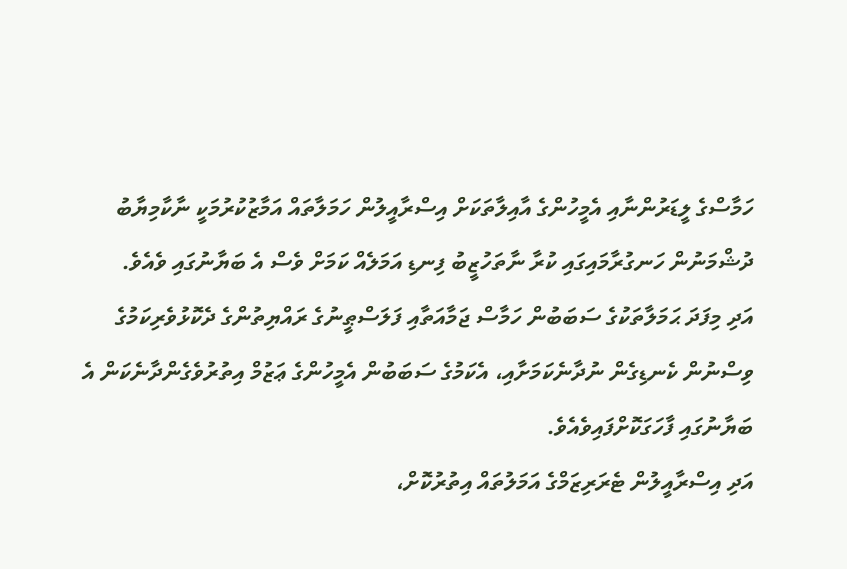ހަމާސްގެ ލީޑަރުންނާއި އެމީހުންގެ އާއިލާތަކަށް އިސްރާއީލުން ހަމަލާތައް އަމާޒުކުރުމަކީ ނާކާމިޔާބު ދުޝްމަނުން ހަނގުރާމައިގައި ކުރާ ނާތަހުޒީބު ފިނޑި އަމަލެއް ކަމަށް ވެސް އެ ބަޔާނުގައި ވެއެވެ.
އަދި މިފަދަ ޙަމަލާތަކުގެ ސަބަބުން ހަމާސް ޖަމާއަތާއި ފަލަސްޠީނުގެ ރައްޔިތުންގެ ދެކޮޅުވެރިކަމުގެ ވިސްނުން ކެނޑިގެން ނުދާނެކަމަށާއި، އެކަމުގެ ސަބަބުން އެމީހުންގެ ޢަޒުމް އިތުރުވެގެންދާނެކަން އެ ބަޔާނުގައި ފާހަގަކޮށްފައިވެއެވެ.
އަދި އިސްރާއީލުން ޓެރަރިޒަމްގެ އަމަލުތައް އިތުރުކޮށް،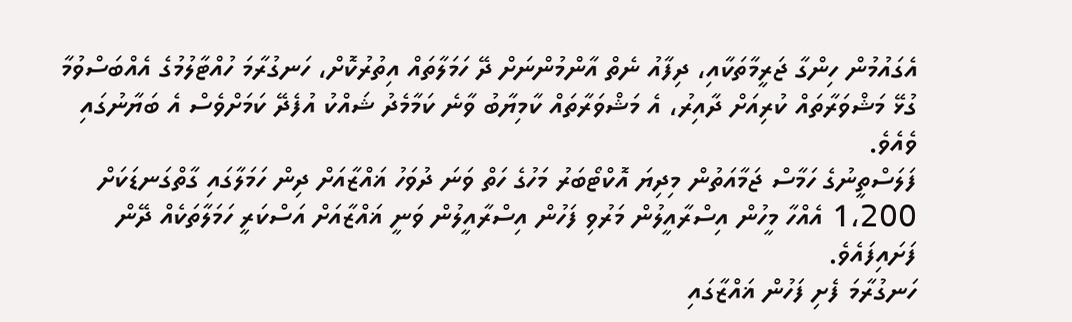އެގައުމުން ހިންގާ ޖަރީމާތަކާއި، ދިފާއު ނެތް އާންމުންނަށް ދޭ ހަމަލާތައް އިތުރުކޮށް، ހަނގުރާމަ ހުއްޓާލުމުގެ އެއްބަސްވުމާ ގުޅޭ މަޝްވަރާތައް ކުރިއަށް ދާއިރު، އެ މަޝްވަރާތައް ކާމިޔާބު ވާނެ ކަމާމެދު ޝައްކު އުފެދޭ ކަމަށްވެސް އެ ބަޔާނުގައި ވެއެވެ.
ފަލަސްތީނުގެ ހަމާސް ޖަމާއަތުން މިދިޔަ އޮކްޓޯބަރު މަހުގެ ހަތް ވަނަ ދުވަހު ޣައްޒާއަށް ދިން ހަމަލާގައި ގާތްގަނޑަކަށް 1،200 އެއްހާ މީހުން އިސްރާއީލުން މަރުވި ފަހުން އިސްރާއީލުން ވަނީ ޣައްޒާއަށް އަސްކަރީ ހަމަލާތަކެއް ދޭން ފަށައިފައެވެ.
ހަނގުރާމަ ފެށި ފަހުން ޣައްޒާގައި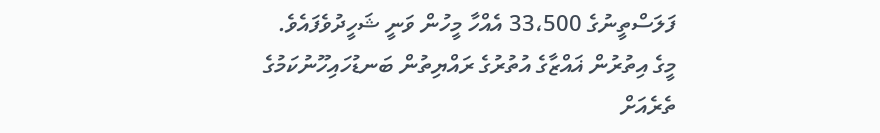ފަލަސްތީނުގެ 33،500 އެއްހާ މީހުން ވަނީ ޝަހީދުވެފައެވެ.
މީގެ އިތުރުން ޣައްޒާގެ އުތުރުގެ ރައްޔިތުން ބަނޑުހައިހޫނުކަމުގެ ތެރެއަށް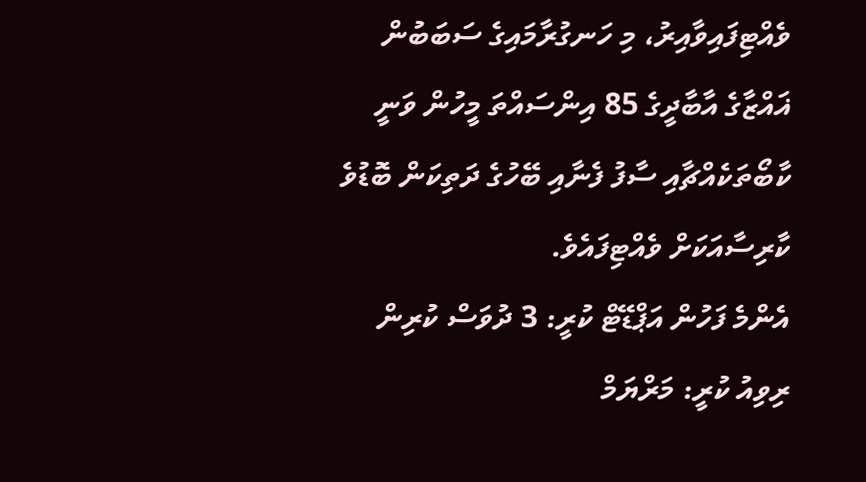ވެއްޓިފައިވާއިރު، މި ހަނގުރާމައިގެ ސަބަބުން ޣައްޒާގެ އާބާދީގެ 85 އިންސައްތަ މީހުން ވަނީ ކާބޯތަކެއްޗާއި ސާފު ފެނާއި ބޭހުގެ ދަތިކަން ބޮޑުވެ ކާރިސާއަކަށް ވެއްޓިފައެވެ.
އެންމެ ފަހުން އަޕްޑޭޓް ކުރީ: 3 ދުވަސް ކުރިން
ރިވިއު ކުރީ: މަރްޔަމް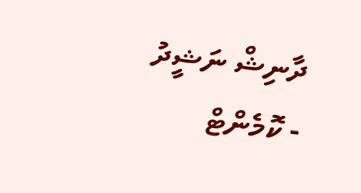ދާނިޝް ނަޝީދު
- ކޮމެންޓް